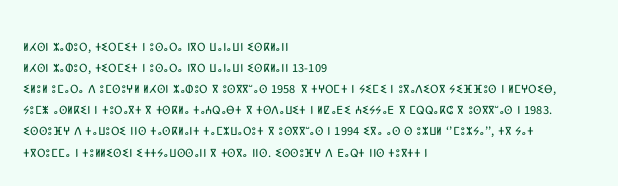ⵍⵃⵙⵏ ⵣⴰⵀⵓⵔ, ⵜⵉⵔⵎⵉⵜ ⵏ ⵓⵙⴰⵔⴰ ⵏⴳⵔ ⵡⴰⵏⴰⵡⵏ ⵉⵙⴽⵍⴰⵏⵏ
ⵍⵃⵙⵏ ⵣⴰⵀⵓⵔ, ⵜⵉⵔⵎⵉⵜ ⵏ ⵓⵙⴰⵔⴰ ⵏⴳⵔ ⵡⴰⵏⴰⵡⵏ ⵉⵙⴽⵍⴰⵏⵏ 13-109
ⵉⵍⵓⵍ ⵓⵎⴰⵔⴰ ⴷ ⵓⵎⵙⵓⵖⵍ ⵍⵃⵙⵏ ⵣⴰⵀⵓⵔ ⴳ ⵓⵙⴳⴳⵯⴰⵙ 1958 ⴳ ⵜⵖⵔⵎⵜ ⵏ ⵢⵉⵎⵉ ⵏ ⵓⴳⴰⴷⵉⵔⴳ ⵢⵉⴼⴼⵓⵙ ⵏ ⵍⵎⵖⵔⵉⴱ, ⵢⵓⵎⵥ ⴰⵙⵍⴽⵉⵏ ⵏ ⵜⵓⵔⴰⴳⵜ ⴳ ⵜⵙⴽⵍⴰ ⵜⴰⵄⵕⴰⴱⵜ ⴳ ⵜⵙⴷⴰⵡⵉⵜ ⵏ ⵍⵇⴰⴹⵉ ⵄⵉⵢⵢⴰⴹ ⴳ ⵎⵕⵕⴰⴽⵛ ⴳ ⵓⵙⴳⴳⵯⴰⵙ ⵏ 1983. ⵉⵙⵙⵓⴼⵖ ⴷ ⵜⴰⵡⵓⵔⵉ ⵏⵏⵙ ⵜⴰⵙⴽⵍⴰⵏⵜ ⵜⴰⵎⵣⵡⴰⵔⵓⵜ ⴳ ⵓⵙⴳⴳⵯⴰⵙ ⵏ 1994 ⵉⴳⴰ ⴰⵙ ⵙ ⵓⵣⵡⵍ ‘’ⵎⵓⵣⵢⴰ’’, ⵜⴳ ⵢⴰⵜ ⵜⴳⵔⵓⵎⵎⴰ ⵏ ⵜⵓⵍⵍⵉⵙⵉⵏ ⵉⵜⵜⵢⴰⵡⵙⵙⴰⵏⵏ ⴳ ⵜⵙⴳⴰ ⵏⵏⵙ. ⵉⵙⵙⵓⴼⵖ ⴷ ⴹⴰⵕⵜ ⵏⵏⵙ ⵜⵓⴳⵜⵜ ⵏ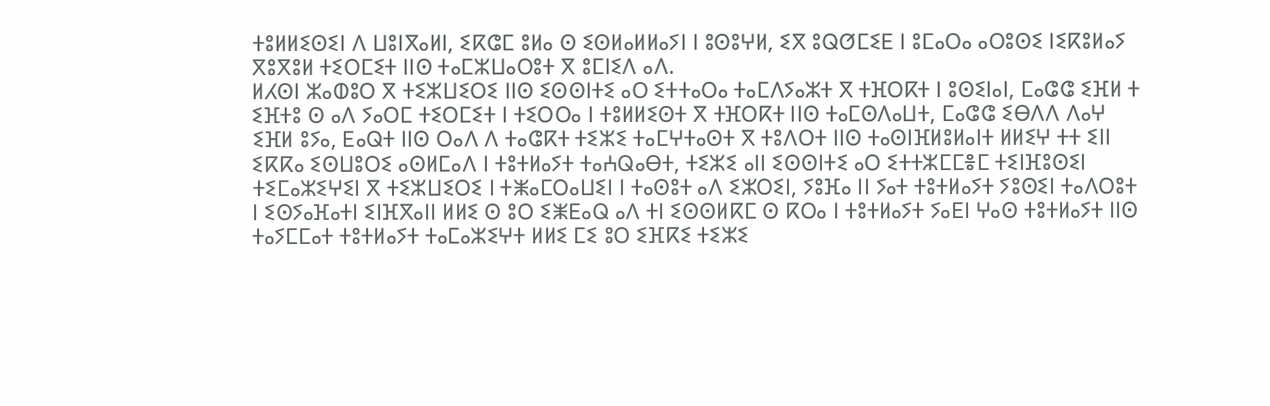ⵜⵓⵍⵍⵉⵙⵉⵏ ⴷ ⵡⵓⵏⴳⴰⵍⵏ, ⵉⴽⵛⵎ ⵓⵍⴰ ⵙ ⵉⵙⵍⴰⵍⵍⴰⵢⵏ ⵏ ⵓⵙⵓⵖⵍ, ⵉⴳ ⵓⵕⵚⵎⵉⴹ ⵏ ⵓⵎⴰⵔⴰ ⴰⵔⵓⵙⵉ ⵏⵉⴽⵓⵍⴰⵢ ⴳⵓⴳⵓⵍ ⵜⵉⵔⵎⵉⵜ ⵏⵏⵙ ⵜⴰⵎⵣⵡⴰⵔⵓⵜ ⴳ ⵓⵎⵏⵉⴷ ⴰⴷ.
ⵍⵃⵙⵏ ⵣⴰⵀⵓⵔ ⴳ ⵜⵉⵣⵡⵉⵔⵉ ⵏⵏⵙ ⵉⵙⵙⵏⵜⵉ ⴰⵔ ⵉⵜⵜⴰⵔⴰ ⵜⴰⵎⴷⵢⴰⵣⵜ ⴳ ⵜⴼⵔⴽⵜ ⵏ ⵓⵙⵉⵏⴰⵏ, ⵎⴰⵛⵛ ⵉⴼⵍ ⵜ ⵉⴼⵜⵓ ⵙ ⴰⴷ ⵢⴰⵔⵎ ⵜⵉⵔⵎⵉⵜ ⵏ ⵜⵉⵔⵔⴰ ⵏ ⵜⵓⵍⵍⵉⵙⵜ ⴳ ⵜⴼⵔⴽⵜ ⵏⵏⵙ ⵜⴰⵎⵙⴷⴰⵡⵜ, ⵎⴰⵛⵛ ⵉⴱⴷⴷ ⴷⴰⵖ ⵉⴼⵍ ⵓⵢⴰ, ⴹⴰⵕⵜ ⵏⵏⵙ ⵔⴰⴷ ⴷ ⵜⴰⵛⴽⵜ ⵜⵉⵣⵉ ⵜⴰⵎⵖⵜⴰⵙⵜ ⴳ ⵜⵓⴷⵔⵜ ⵏⵏⵙ ⵜⴰⵙⵏⴼⵍⵓⵍⴰⵏⵜ ⵍⵍⵉⵖ ⵜⵜ ⵉⵏⵏ ⵉⴽⴽⴰ ⵉⵙⵡⵓⵔⵉ ⴰⵙⵍⵎⴰⴷ ⵏ ⵜⵓⵜⵍⴰⵢⵜ ⵜⴰⵄⵕⴰⴱⵜ, ⵜⵉⵣⵉ ⴰⵏⵏ ⵉⵙⵙⵏⵜⵉ ⴰⵔ ⵉⵜⵜⵣⵎⵎⴻⵎ ⵜⵉⵏⴼⵓⵙⵉⵏ ⵜⵉⵎⴰⵣⵉⵖⵉⵏ ⴳ ⵜⵉⵣⵡⵉⵔⵉ ⵏ ⵜⵥⴰⵎⵔⴰⵡⵉⵏ ⵏ ⵜⴰⵙⵓⵜ ⴰⴷ ⵉⵣⵔⵉⵏ, ⵢⵓⴼⴰ ⵏⵏ ⵢⴰⵜ ⵜⵓⵜⵍⴰⵢⵜ ⵢⵓⵙⵉⵏ ⵜⴰⴷⵔⵓⵜ ⵏ ⵉⵙⵢⴰⴼⴰⵜⵏ ⵉⵏⴼⴳⴰⵏⵏ ⵍⵍⵉ ⵙ ⵓⵔ ⵉⵥⴹⴰⵕ ⴰⴷ ⵜⵏ ⵉⵙⵙⵍⴽⵎ ⵙ ⴽⵔⴰ ⵏ ⵜⵓⵜⵍⴰⵢⵜ ⵢⴰⴹⵏ ⵖⴰⵙ ⵜⵓⵜⵍⴰⵢⵜ ⵏⵏⵙ ⵜⴰⵢⵎⵎⴰⵜ ⵜⵓⵜⵍⴰⵢⵜ ⵜⴰⵎⴰⵣⵉⵖⵜ ⵍⵍⵉ ⵎⵉ ⵓⵔ ⵉⴼⴽⵉ ⵜⵉⵣⵉ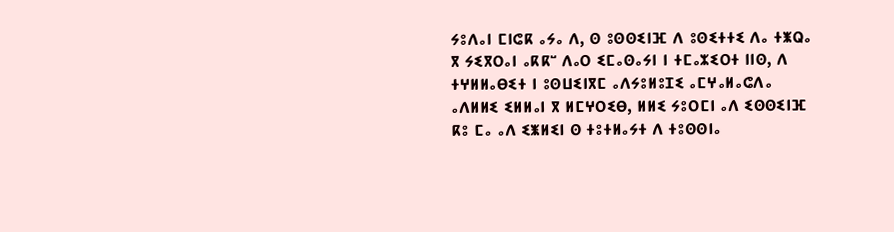ⵢⵓⴷⴰⵏ ⵎⵏⵛⴽ ⴰⵢⴰ ⴷ, ⵙ ⵓⵙⵙⵉⵏⴼ ⴷ ⵓⵙⵉⵜⵜⵉ ⴷⴰ ⵜⵥⵕⴰ ⴳ ⵢⵉⴳⵔⴰⵏ ⴰⴽⴽⵯ ⴷⴰⵔ ⵉⵎⴰⵙⴰⵢⵏ ⵏ ⵜⵎⴰⵣⵉⵔⵜ ⵏⵏⵙ, ⴷ ⵜⵖⵍⵍⴰⴱⵉⵜ ⵏ ⵓⵙⵡⵉⵏⴳⵎ ⴰⴷⵢⵓⵍⵓⵊⵉ ⴰⵎⵖⴰⵍⴰⵛⴷⴰ ⴰⴷⵍⵍⵉ ⵉⵍⵍⴰⵏ ⴳ ⵍⵎⵖⵔⵉⴱ, ⵍⵍⵉ ⵢⵓⵔⵎⵏ ⴰⴷ ⵉⵙⵙⵉⵏⴼ ⴽⵓ ⵎⴰ ⴰⴷ ⵉⵥⵍⵉⵏ ⵙ ⵜⵓⵜⵍⴰⵢⵜ ⴷ ⵜⵓⵙⵙⵏⴰ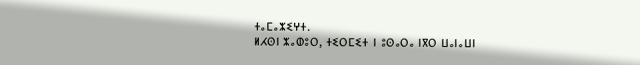ⵜⴰⵎⴰⵣⵉⵖⵜ.
ⵍⵃⵙⵏ ⵣⴰⵀⵓⵔ, ⵜⵉⵔⵎⵉⵜ ⵏ ⵓⵙⴰⵔⴰ ⵏⴳⵔ ⵡⴰⵏⴰⵡⵏ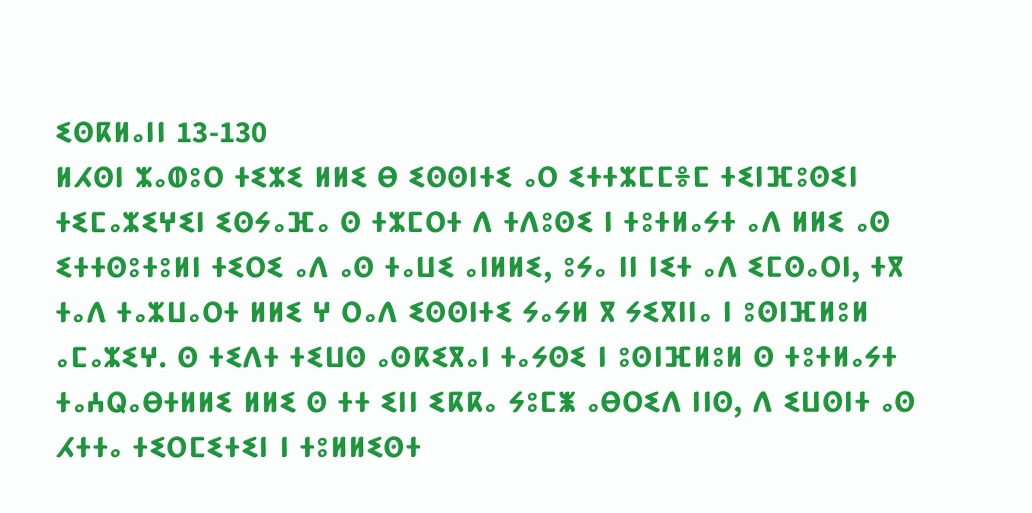ⵉⵙⴽⵍⴰⵏⵏ 13-130
ⵍⵃⵙⵏ ⵣⴰⵀⵓⵔ ⵜⵉⵣⵉ ⵍⵍⵉ ⴱ ⵉⵙⵙⵏⵜⵉ ⴰⵔ ⵉⵜⵜⵣⵎⵎⴻⵎ ⵜⵉⵏⴼⵓⵙⵉⵏ ⵜⵉⵎⴰⵣⵉⵖⵉⵏ ⵉⵙⵢⴰⴼⴰ ⵙ ⵜⵣⵎⵔⵜ ⴷ ⵜⴷⵓⵙⵉ ⵏ ⵜⵓⵜⵍⴰⵢⵜ ⴰⴷ ⵍⵍⵉ ⴰⵙ ⵉⵜⵜⵙⵓⵜⵓⵍⵏ ⵜⵉⵔⵉ ⴰⴷ ⴰⵙ ⵜⴰⵡⵉ ⴰⵏⵍⵍⵉ, ⵓⵢⴰ ⵏⵏ ⵏⵉⵜ ⴰⴷ ⵉⵎⵙⴰⵔⵏ, ⵜⴳ ⵜⴰⴷ ⵜⴰⵣⵡⴰⵔⵜ ⵍⵍⵉ ⵖ ⵔⴰⴷ ⵉⵙⵙⵏⵜⵉ ⵢⴰⵢⵍ ⴳ ⵢⵉⴳⵏⵏⴰ ⵏ ⵓⵙⵏⴼⵍⵓⵍ ⴰⵎⴰⵣⵉⵖ. ⵙ ⵜⵉⴷⵜ ⵜⵉⵡⵙ ⴰⵙⴽⵉⴳⴰⵏ ⵜⴰⵢⵙⵉ ⵏ ⵓⵙⵏⴼⵍⵓⵍ ⵙ ⵜⵓⵜⵍⴰⵢⵜ ⵜⴰⵄⵕⴰⴱⵜⵍⵍⵉ ⵍⵍⵉ ⵙ ⵜⵜ ⵉⵏⵏ ⵉⴽⴽⴰ ⵢⵓⵎⵥ ⴰⴱⵔⵉⴷ ⵏⵏⵙ, ⴷ ⵉⵡⵙⵏⵜ ⴰⵙ ⵃⵜⵜⴰ ⵜⵉⵔⵎⵉⵜⵉⵏ ⵏ ⵜⵓⵍⵍⵉⵙⵜ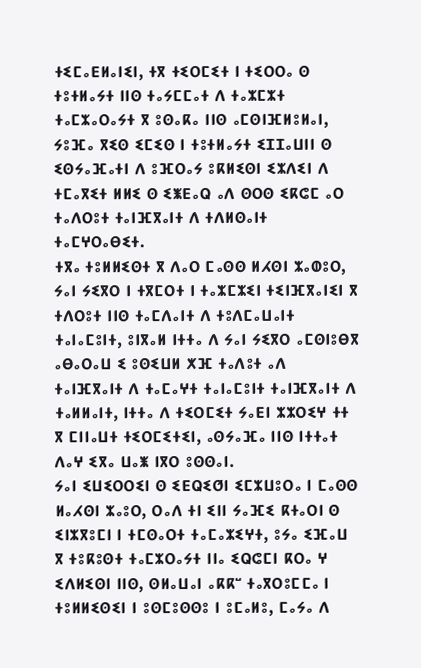ⵜⵉⵎⴰⴹⵍⴰⵏⵉⵏ, ⵜⴳ ⵜⵉⵔⵎⵉⵜ ⵏ ⵜⵉⵔⵔⴰ ⵙ ⵜⵓⵜⵍⴰⵢⵜ ⵏⵏⵙ ⵜⴰⵢⵎⵎⴰⵜ ⴷ ⵜⴰⵣⵎⵣⵜ ⵜⴰⵎⵣⴰⵔⴰⵢⵜ ⴳ ⵓⵙⴰⴽⴰ ⵏⵏⵙ ⴰⵎⵙⵏⴼⵍⵓⵍⴰⵏ, ⵢⵓⴼⴰ ⴳⵉⵙ ⵉⵎⵉⵙ ⵏ ⵜⵓⵜⵍⴰⵢⵜ ⵉⵊⵊⴰⵡⵏⵏ ⵙ ⵉⵙⵢⴰⴼⴰⵜⵏ ⴷ ⵓⴼⵔⴰⵢ ⵓⴽⵍⵉⵙⵏ ⵉⵣⴷⵉⵏ ⴷ ⵜⵎⴰⴳⵉⵜ ⵍⵍⵉ ⵙ ⵉⵥⴹⴰⵕ ⴰⴷ ⵙⵔⵙ ⵉⴽⵛⵎ ⴰⵔ ⵜⴰⴷⵔⵓⵜ ⵜⴰⵏⴼⴳⴰⵏⵜ ⴷ ⵜⴷⵍⵙⴰⵏⵜ ⵜⴰⵎⵖⵔⴰⴱⵉⵜ.
ⵜⴳⴰ ⵜⵓⵍⵍⵉⵙⵜ ⴳ ⴷⴰⵔ ⵎⴰⵙⵙ ⵍⵃⵙⵏ ⵣⴰⵀⵓⵔ, ⵢⴰⵏ ⵢⵉⴳⵔ ⵏ ⵜⴳⵎⵔⵜ ⵏ ⵜⴰⵣⵎⵣⵉⵏ ⵜⵉⵏⴼⴳⴰⵏⵉⵏ ⴳ ⵜⴷⵔⵓⵜ ⵏⵏⵙ ⵜⴰⵎⴷⴰⵏⵜ ⴷ ⵜⵓⴷⵎⴰⵡⴰⵏⵜ ⵜⴰⵏⴰⵎⵓⵏⵜ, ⵓⵏⴳⴰⵍ ⵏⵜⵜⴰ ⴷ ⵢⴰⵏ ⵢⵉⴳⵔ ⴰⵎⵙⵏⵓⴱⴳ ⴰⴱⴰⵔⴰⵡ ⵉ ⵓⵙⵉⵡⵍ ⵅⴼ ⵜⴰⴷⵓⵜ ⴰⴷ ⵜⴰⵏⴼⴳⴰⵏⵜ ⴷ ⵜⴰⵎⴰⵖⵜ ⵜⴰⵏⴰⵎⵓⵏⵜ ⵜⴰⵏⴼⴳⴰⵏⵜ ⴷ ⵜⴰⵍⵍⴰⵏⵜ, ⵏⵜⵜⴰ ⴷ ⵜⵉⵔⵎⵉⵜ ⵢⴰⴹⵏ ⵣⵣⵔⵉⵖ ⵜⵜ ⴳ ⵎⵏⵏⴰⵡⵜ ⵜⵉⵔⵎⵉⵜⵉⵏ, ⴰⵙⵢⴰⴼⴰ ⵏⵏⵙ ⵏⵜⵜⴰⵜ ⴷⴰⵖ ⵉⴳⴰ ⵡⴰⵥ ⵏⴳⵔ ⵓⵙⵙⴰⵏ.
ⵢⴰⵏ ⵉⵡⵉⵔⵔⵉⵏ ⵙ ⵉⴹⵕⵉⵚⵏ ⵉⵎⵣⵡⵓⵔⴰ ⵏ ⵎⴰⵙⵙ ⵍⴰⵃⵙⵏ ⵣⴰⵓⵔ, ⵔⴰⴷ ⵜⵏ ⵉⵏⵏ ⵢⴰⴼⵉ ⴽⵜⴰⵔⵏ ⵙ ⵉⵏⵣⴳⵓⵎⵏ ⵏ ⵜⵎⵙⴰⵔⵜ ⵜⴰⵎⴰⵣⵉⵖⵜ, ⵓⵢⴰ ⵉⴼⴰⵡ ⴳ ⵜⵓⴽⵓⵙⵜ ⵜⴰⵎⵣⵔⴰⵢⵜ ⵏⵏⴰ ⵉⵕⵛⵎⵏ ⴽⵔⴰ ⵖ ⵉⴷⵍⵉⵙⵏ ⵏⵏⵙ, ⵙⵍⴰⵡⴰⵏ ⴰⴽⴽⵯ ⵜⴰⴳⵔⵓⵎⵎⴰ ⵏ ⵜⵓⵍⵍⵉⵙⵉⵏ ⵏ ⵓⵙⵎⵓⵙⵙⵓ ⵏ ⵓⵎⴰⵍⵓ, ⵎⴰⵢⴰ ⴷ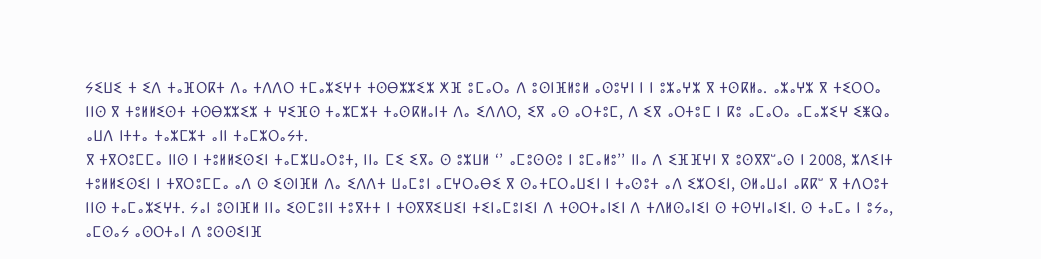ⵢⵉⵡⵉ ⵜ ⵉⴷ ⵜⴰⴼⵔⴽⵜ ⴷⴰ ⵜⴷⴷⵔ ⵜⵎⴰⵣⵉⵖⵜ ⵜⵙⴱⵣⵣⵉⵣ ⵅⴼ ⵓⵎⴰⵔⴰ ⴷ ⵓⵙⵏⴼⵍⵓⵍ ⴰⵙⵓⵖⵏ ⵏ ⵏ ⵓⵣⴰⵖⵣ ⴳ ⵜⵙⴽⵍⴰ. ⴰⵣⴰⵖⵣ ⴳ ⵜⵉⵔⵔⴰ ⵏⵏⵙ ⴳ ⵜⵓⵍⵍⵉⵙⵜ ⵜⵙⴱⵣⵣⵉⵣ ⵜ ⵖⵉⴼⵙ ⵜⴰⵣⵎⵣⵜ ⵜⴰⵙⴽⵍⴰⵏⵜ ⴷⴰ ⵉⴷⴷⵔ, ⵉⴳ ⴰⵙ ⴰⵔⵜⵓⵎ, ⴷ ⵉⴳ ⴰⵔⵜⵓⵎ ⵏ ⴽⵓ ⴰⵎⴰⵔⴰ ⴰⵎⴰⵣⵉⵖ ⵉⵥⵕⴰ ⴰⵡⴷ ⵏⵜⵜⴰ ⵜⴰⵣⵎⵣⵜ ⴰⵏⵏ ⵜⴰⵎⵣⵔⴰⵢⵜ.
ⴳ ⵜⴳⵔⵓⵎⵎⴰ ⵏⵏⵙ ⵏ ⵜⵓⵍⵍⵉⵙⵉⵏ ⵜⴰⵎⵣⵡⴰⵔⵓⵜ, ⵏⵏⴰ ⵎⵉ ⵉⴳⴰ ⵙ ⵓⵣⵡⵍ ‘’ ⴰⵎⵓⵙⵙⵓ ⵏ ⵓⵎⴰⵍⵓ’’ ⵏⵏⴰ ⴷ ⵉⴼⴼⵖⵏ ⴳ ⵓⵙⴳⴳⵯⴰⵙ ⵏ 2008, ⵣⴷⵉⵏⵜ ⵜⵓⵍⵍⵉⵙⵉⵏ ⵏ ⵜⴳⵔⵓⵎⵎⴰ ⴰⴷ ⵙ ⵉⵙⵏⴼⵍ ⴷⴰ ⵉⴷⴷⵜ ⵡⴰⵎⵓⵏ ⴰⵎⵖⵔⴰⴱⵉ ⴳ ⵙⴰⵜⵎⵔⴰⵡⵉⵏ ⵏ ⵜⴰⵙⵓⵜ ⴰⴷ ⵉⵣⵔⵉⵏ, ⵙⵍⴰⵡⴰⵏ ⴰⴽⴽⵯ ⴳ ⵜⴷⵔⵓⵜ ⵏⵏⵙ ⵜⴰⵎⴰⵣⵉⵖⵜ. ⵢⴰⵏ ⵓⵙⵏⴼⵍ ⵏⵏⴰ ⵉⵙⵎⵓⵏⵏ ⵜⵓⴳⵜⵜ ⵏ ⵜⵙⴳⴳⵉⵡⵉⵏ ⵜⵉⵏⴰⵎⵓⵏⵉⵏ ⴷ ⵜⵙⵔⵜⴰⵏⵉⵏ ⴷ ⵜⴷⵍⵙⴰⵏⵉⵏ ⵙ ⵜⵙⵖⵏⴰⵏⵉⵏ. ⵙ ⵜⴰⵎⴰ ⵏ ⵓⵢⴰ, ⴰⵎⵙⴰⵢ ⴰⵙⵔⵜⴰⵏ ⴷ ⵓⵙⵙⵉⵏⴼ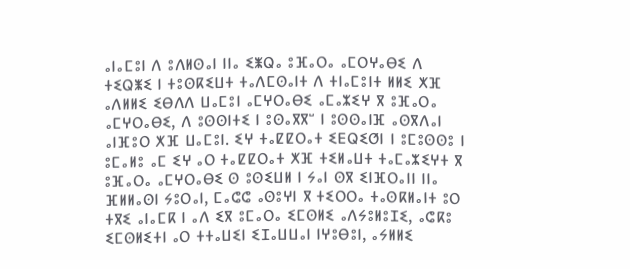ⴰⵏⴰⵎⵓⵏ ⴷ ⵓⴷⵍⵙⴰⵏ ⵏⵏⴰ ⵉⵥⵕⴰ ⵓⴼⴰⵔⴰ ⴰⵎⵔⵖⴰⴱⵉ ⴷ ⵜⵉⵕⵥⵉ ⵏ ⵜⵓⵙⴽⵉⵡⵜ ⵜⴰⴷⵎⵙⴰⵏⵜ ⴷ ⵜⵏⴰⵎⵓⵏⵜ ⵍⵍⵉ ⵅⴼ ⴰⴷⵍⵍⵉ ⵉⴱⴷⴷ ⵡⴰⵎⵓⵏ ⴰⵎⵖⵔⴰⴱⵉ ⴰⵎⴰⵣⵉⵖ ⴳ ⵓⴼⴰⵔⴰ ⴰⵎⵖⵔⴰⴱⵉ, ⴷ ⵓⵙⵙⵏⵜⵉ ⵏ ⵓⵙⴰⴳⴳⵯ ⵏ ⵓⵙⵙⴰⵏⴼ ⴰⵙⴳⴷⴰⵏ ⴰⵏⴼⵓⵔ ⵅⴼ ⵡⴰⵎⵓⵏ. ⵉⵖ ⵜⴰⵇⵇⵔⴰⵜ ⵉⴹⵕⵉⵚⵏ ⵏ ⵓⵎⵓⵙⵙⵓ ⵏ ⵓⵎⴰⵍⵓ ⴰⵎ ⵉⵖ ⴰⵔ ⵜⴰⵇⵇⵔⴰⵜ ⵅⴼ ⵜⵉⵍⴰⵡⵜ ⵜⴰⵎⴰⵣⵉⵖⵜ ⴳ ⵓⴼⴰⵔⴰ ⴰⵎⵖⵔⴰⴱⵉ ⵙ ⵓⵙⵉⵡⵍ ⵏ ⵢⴰⵏ ⵙⴳ ⵉⵏⴼⵔⴰⵏⵏ ⵏⵏⴰ ⴼⵍⵍⴰⵙⵏ ⵢⵓⵔⴰⵏ, ⵎⴰⵛⵛ ⴰⵙⵓⵖⵏ ⴳ ⵜⵉⵔⵔⴰ ⵜⴰⵙⴽⵍⴰⵏⵜ ⵓⵔ ⵜⴳⵉ ⴰⵏⴰⵎⴽ ⵏ ⴰⴷ ⵉⴳ ⵓⵎⴰⵔⴰ ⵉⵎⵙⵍⵉ ⴰⴷⵢⵓⵍⵓⵊⵉ, ⴰⵛⴽⵓ ⵉⵎⵙⵍⵉⵜⵏ ⴰⵔ ⵜⵜⴰⵡⵉⵏ ⵉⵊⴰⵡⵡⴰⵏ ⵏⵖⵓⴱⵓⵏ, ⴰⵢⵍⵍⵉ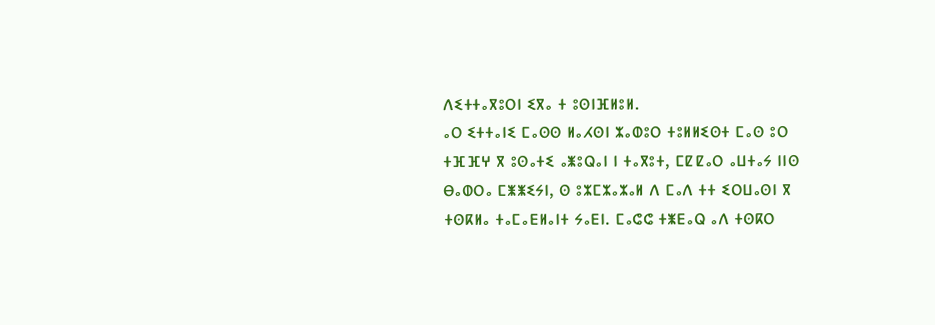ⴷⵉⵜⵜⴰⴳⵓⵔⵏ ⵉⴳⴰ ⵜ ⵓⵙⵏⴼⵍⵓⵍ.
ⴰⵔ ⵉⵜⵜⴰⵏⵉ ⵎⴰⵙⵙ ⵍⴰⵃⵙⵏ ⵣⴰⵀⵓⵔ ⵜⵓⵍⵍⵉⵙⵜ ⵎⴰⵙ ⵓⵔ ⵜⴼⴼⵖ ⴳ ⵓⵙⴰⵜⵉ ⴰⵥⵓⵕⴰⵏ ⵏ ⵜⴰⴳⵓⵜ, ⵎⵇⵇⴰⵔ ⴰⵡⵜⴰⵢ ⵏⵏⵙ ⴱⴰⵀⵔⴰ ⵎⵥⵥⵉⵢⵏ, ⵙ ⵓⵣⵎⵣⴰⵣⴰⵍ ⴷ ⵎⴰⴷ ⵜⵜ ⵉⵔⵡⴰⵙⵏ ⴳ ⵜⵙⴽⵍⴰ ⵜⴰⵎⴰⴹⵍⴰⵏⵜ ⵢⴰⴹⵏ. ⵎⴰⵛⵛ ⵜⵥⴹⴰⵕ ⴰⴷ ⵜⵙⴽⵔ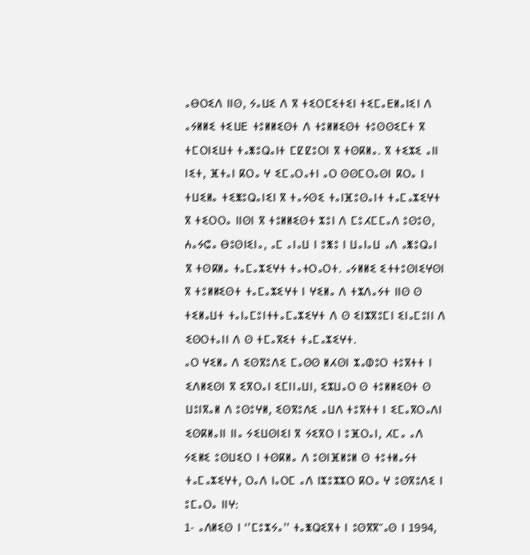ⴰⴱⵔⵉⴷ ⵏⵏⵙ, ⵢⴰⵡⵉ ⴷ ⴳ ⵜⵉⵔⵎⵉⵜⵉⵏ ⵜⵉⵎⴰⴹⵍⴰⵏⵉⵏ ⴷ ⴰⵢⵍⵍⵉ ⵜⵉⵡⴹ ⵜⵓⵍⵍⵉⵙⵜ ⴷ ⵜⵓⵍⵍⵉⵙⵜ ⵜⵓⵙⵙⵉⵎⵜ ⴳ ⵜⵎⵔⵏⵉⵡⵜ ⵜⴰⵥⵓⵕⴰⵏⵜ ⵎⵇⵇⵓⵔⵏ ⴳ ⵜⵙⴽⵍⴰ. ⴳ ⵜⵉⵣⵉ ⴰⵏⵏ ⵏⵉⵜ, ⴼⵜⴰⵏ ⴽⵔⴰ ⵖ ⵉⵎⴰⵔⴰⵜⵏ ⴰⵔ ⵙⵙⵎⵔⴰⵙⵏ ⴽⵔⴰ ⵏ ⵜⵡⵉⵍⴰ ⵜⵉⵥⵓⵕⴰⵏⵉⵏ ⴳ ⵜⴰⵢⵙⵉ ⵜⴰⵏⴼⵓⵙⴰⵏⵜ ⵜⴰⵎⴰⵣⵉⵖⵜ ⴳ ⵜⵉⵔⵔⴰ ⵏⵏⵙⵏ ⴳ ⵜⵓⵍⵍⵉⵙⵜ ⵣⵓⵏ ⴷ ⵎⵓⵃⵎⵎⴰⴷ ⵓⵙⵓⵙ, ⵄⴰⵢⵛⴰ ⴱⵓⵙⵏⵉⵏⴰ, ⴰⵎ ⴰⵏⴰⵡ ⵏ ⵓⵥⵓ ⵏ ⵡⴰⵏⴰⵡ ⴰⴷ ⴰⵥⵓⵕⴰⵏ ⴳ ⵜⵙⴽⵍⴰ ⵜⴰⵎⴰⵣⵉⵖⵜ ⵜⴰⵜⵔⴰⵔⵜ. ⴰⵢⵍⵍⵉ ⵉⵜⵜⵓⵙⵏⵉⵖⵙⵏ ⴳ ⵜⵓⵍⵍⵉⵙⵜ ⵜⴰⵎⴰⵣⵉⵖⵜ ⵏ ⵖⵉⵍⴰ ⴷ ⵜⵣⴷⴰⵢⵜ ⵏⵏⵙ ⵙ ⵜⵉⵍⴰⵡⵜ ⵜⴰⵏⴰⵎⵓⵏⵜⵜⴰⵎⴰⵣⵉⵖⵜ ⴷ ⵙ ⵉⵏⵣⴳⵓⵎⵏ ⵉⵏⴰⵎⵓⵏⵏ ⴷ ⵉⵙⵔⵜⴰⵏⵏ ⴷ ⵙ ⵜⵎⴰⴳⵉⵜ ⵜⴰⵎⴰⵣⵉⵖⵜ.
ⴰⵔ ⵖⵉⵍⴰ ⴷ ⵉⵙⴳⵓⴷⵉ ⵎⴰⵙⵙ ⵍⵃⵙⵏ ⵣⴰⵀⵓⵔ ⵜⵓⴳⵜⵜ ⵏ ⵉⴷⵍⵉⵙⵏ ⴳ ⵉⴳⵔⴰⵏ ⵉⵎⵏⵏⴰⵡⵏ, ⵉⵣⵡⴰⵔ ⵙ ⵜⵓⵍⵍⵉⵙⵜ ⵙ ⵡⵓⵏⴳⴰⵍ ⴷ ⵓⵙⵓⵖⵍ, ⵉⵙⴳⵓⴷⵉ ⴰⵡⴷ ⵜⵓⴳⵜⵜ ⵏ ⵉⵎⴰⴳⵔⴰⴷⵏ ⵉⵙⴽⵍⴰⵏⵏ ⵏⵏⴰ ⵢⵉⵡⵙⵏⵉⵏ ⴳ ⵢⵉⴳⵔ ⵏ ⵓⴼⵔⴰⵏ, ⵃⵎⴰ ⴰⴷ ⵢⵉⵍⵉ ⵓⵙⵡⵉⵔ ⵏ ⵜⵙⴽⵍⴰ ⴷ ⵓⵙⵏⴼⵍⵓⵍ ⵙ ⵜⵓⵜⵍⴰⵢⵜ ⵜⴰⵎⴰⵣⵉⵖⵜ, ⵔⴰⴷ ⵏⴰⵔⵎ ⴰⴷ ⵏⵣⵓⵣⵣⵔ ⴽⵔⴰ ⵖ ⵓⵙⴳⵓⴷⵉ ⵏ ⵓⵎⴰⵔⴰ ⵏⵏⵖ:
1- ⴰⴷⵍⵉⵙ ⵏ ‘’ⵎⵓⵣⵢⴰ’’ ⵜⴰⵥⵕⵉⴳⵜ ⵏ ⵓⵙⴳⴳⵯⴰⵙ ⵏ 1994,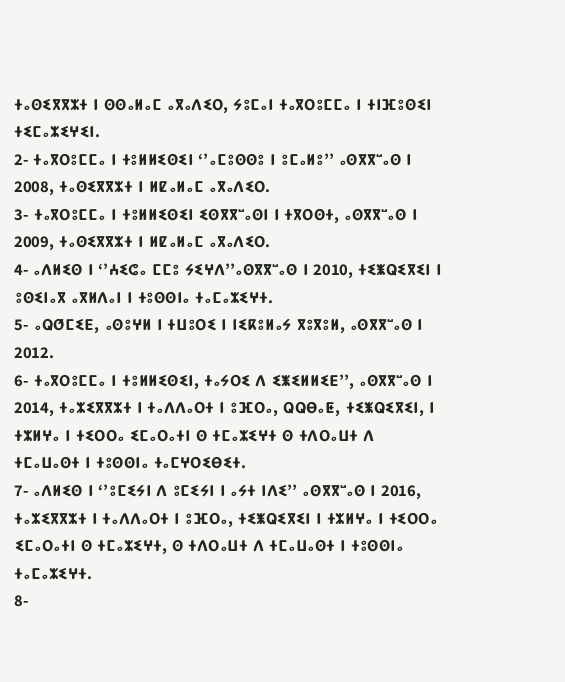ⵜⴰⵙⵉⴳⴳⵣⵜ ⵏ ⵙⵙⴰⵍⴰⵎ ⴰⴳⴰⴷⵉⵔ, ⵢⵓⵎⴰⵏ ⵜⴰⴳⵔⵓⵎⵎⴰ ⵏ ⵜⵏⴼⵓⵙⵉⵏ ⵜⵉⵎⴰⵣⵉⵖⵉⵏ.
2- ⵜⴰⴳⵔⵓⵎⵎⴰ ⵏ ⵜⵓⵍⵍⵉⵙⵉⵏ ‘’ⴰⵎⵓⵙⵙⵓ ⵏ ⵓⵎⴰⵍⵓ’’ ⴰⵙⴳⴳⵯⴰⵙ ⵏ 2008, ⵜⴰⵙⵉⴳⴳⵣⵜ ⵏ ⵍⵇⴰⵍⴰⵎ ⴰⴳⴰⴷⵉⵔ.
3- ⵜⴰⴳⵔⵓⵎⵎⴰ ⵏ ⵜⵓⵍⵍⵉⵙⵉⵏ ⵉⵙⴳⴳⵯⴰⵙⵏ ⵏ ⵜⴳⵔⵙⵜ, ⴰⵙⴳⴳⵯⴰⵙ ⵏ 2009, ⵜⴰⵙⵉⴳⴳⵣⵜ ⵏ ⵍⵇⴰⵍⴰⵎ ⴰⴳⴰⴷⵉⵔ.
4- ⴰⴷⵍⵉⵙ ⵏ ‘’ⵄⵉⵛⴰ ⵎⵎⵓ ⵢⵉⵖⴷ’’ⴰⵙⴳⴳⵯⴰⵙ ⵏ 2010, ⵜⵉⵥⵕⵉⴳⵉⵏ ⵏ ⵓⵙⵉⵏⴰⴳ ⴰⴳⵍⴷⴰⵏ ⵏ ⵜⵓⵙⵙⵏⴰ ⵜⴰⵎⴰⵣⵉⵖⵜ.
5- ⴰⵕⵚⵎⵉⴹ, ⴰⵙⵓⵖⵍ ⵏ ⵜⵡⵓⵔⵉ ⵏ ⵏⵉⴽⵓⵍⴰⵢ ⴳⵓⴳⵓⵍ, ⴰⵙⴳⴳⵯⴰⵙ ⵏ 2012.
6- ⵜⴰⴳⵔⵓⵎⵎⴰ ⵏ ⵜⵓⵍⵍⵉⵙⵉⵏ, ⵜⴰⵢⵔⵉ ⴷ ⵉⵥⵉⵍⵍⵉⴹ’’, ⴰⵙⴳⴳⵯⴰⵙ ⵏ 2014, ⵜⴰⵣⵉⴳⴳⵣⵜ ⵏ ⵜⴰⴷⴷⴰⵔⵜ ⵏ ⵓⴼⵔⴰ, ⵕⵕⴱⴰⵟ, ⵜⵉⵥⵕⵉⴳⵉⵏ, ⵏ ⵜⵣⵍⵖⴰ ⵏ ⵜⵉⵔⵔⴰ ⵉⵎⴰⵔⴰⵜⵏ ⵙ ⵜⵎⴰⵣⵉⵖⵜ ⵙ ⵜⴷⵔⴰⵡⵜ ⴷ ⵜⵎⴰⵡⴰⵙⵜ ⵏ ⵜⵓⵙⵙⵏⴰ ⵜⴰⵎⵖⵔⵉⴱⵉⵜ.
7- ⴰⴷⵍⵉⵙ ⵏ ‘’ⵓⵎⵉⵢⵏ ⴷ ⵓⵎⵉⵢⵏ ⵏ ⴰⵢⵜ ⵏⴷⵉ’’ ⴰⵙⴳⴳⵯⴰⵙ ⵏ 2016, ⵜⴰⵣⵉⴳⴳⵣⵜ ⵏ ⵜⴰⴷⴷⴰⵔⵜ ⵏ ⵓⴼⵔⴰ, ⵜⵉⵥⵕⵉⴳⵉⵏ ⵏ ⵜⵣⵍⵖⴰ ⵏ ⵜⵉⵔⵔⴰ ⵉⵎⴰⵔⴰⵜⵏ ⵙ ⵜⵎⴰⵣⵉⵖⵜ, ⵙ ⵜⴷⵔⴰⵡⵜ ⴷ ⵜⵎⴰⵡⴰⵙⵜ ⵏ ⵜⵓⵙⵙⵏⴰ ⵜⴰⵎⴰⵣⵉⵖⵜ.
8-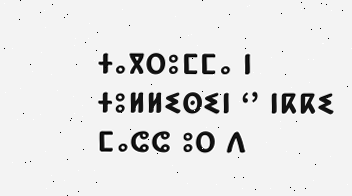ⵜⴰⴳⵔⵓⵎⵎⴰ ⵏ ⵜⵓⵍⵍⵉⵙⵉⵏ ‘’ ⵏⴽⴽⵉ ⵎⴰⵛⵛ ⵓⵔ ⴷ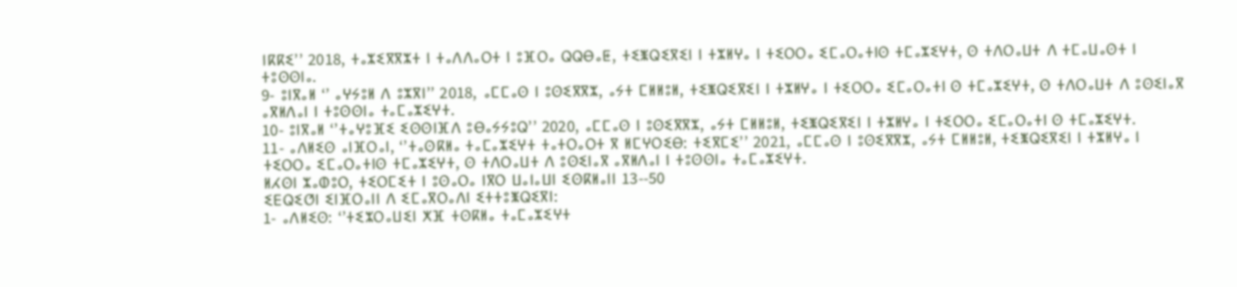ⵏⴽⴽⵉ’’ 2018, ⵜⴰⵣⵉⴳⴳⵣⵜ ⵏ ⵜⴰⴷⴷⴰⵔⵜ ⵏ ⵓⴼⵔⴰ ⵕⵕⴱⴰⵟ, ⵜⵉⵥⵕⵉⴳⵉⵏ ⵏ ⵜⵣⵍⵖⴰ ⵏ ⵜⵉⵔⵔⴰ ⵉⵎⴰⵔⴰⵜⵏⵙ ⵜⵎⴰⵣⵉⵖⵜ, ⵙ ⵜⴷⵔⴰⵡⵜ ⴷ ⵜⵎⴰⵡⴰⵙⵜ ⵏ ⵜⵓⵙⵙⵏⴰ.
9- ⵓⵏⴳⴰⵍ ‘’ ⴰⵖⵢⵓⵍ ⴷ ⵓⵣⴳⵏ’’ 2018, ⴰⵎⵎⴰⵙ ⵏ ⵓⵙⵉⴳⴳⵣ, ⴰⵢⵜ ⵎⵍⵍⵓⵍ, ⵜⵉⵥⵕⵉⴳⵉⵏ ⵏ ⵜⵣⵍⵖⴰ ⵏ ⵜⵉⵔⵔⴰ ⵉⵎⴰⵔⴰⵜⵏ ⵙ ⵜⵎⴰⵣⵉⵖⵜ, ⵙ ⵜⴷⵔⴰⵡⵜ ⴷ ⵓⵙⵉⵏⴰⴳ ⴰⴳⵍⴷⴰⵏ ⵏ ⵜⵓⵙⵙⵏⴰ ⵜⴰⵎⴰⵣⵉⵖⵜ.
10- ⵓⵏⴳⴰⵍ ‘’ⵜⴰⵖⵓⴼⵉ ⵉⵙⵙⵏⴼⴷ ⵓⴱⴰⵢⵢⵓⵕ’’ 2020, ⴰⵎⵎⴰⵙ ⵏ ⵓⵙⵉⴳⴳⵣ, ⴰⵢⵜ ⵎⵍⵍⵓⵍ, ⵜⵉⵥⵕⵉⴳⵉⵏ ⵏ ⵜⵣⵍⵖⴰ ⵏ ⵜⵉⵔⵔⴰ ⵉⵎⴰⵔⴰⵜⵏ ⵙ ⵜⵎⴰⵣⵉⵖⵜ.
11- ⴰⴷⵍⵉⵙ ⴰⵏⴼⵔⴰⵏ, ‘’ⵜⴰⵙⴽⵍⴰ ⵜⴰⵎⴰⵣⵉⵖⵜ ⵜⴰⵜⵔⴰⵔⵜ ⴳ ⵍⵎⵖⵔⵉⴱ: ⵜⵉⴳⵎⵉ’’ 2021, ⴰⵎⵎⴰⵙ ⵏ ⵓⵙⵉⴳⴳⵣ, ⴰⵢⵜ ⵎⵍⵍⵓⵍ, ⵜⵉⵥⵕⵉⴳⵉⵏ ⵏ ⵜⵣⵍⵖⴰ ⵏ ⵜⵉⵔⵔⴰ ⵉⵎⴰⵔⴰⵜⵏⵙ ⵜⵎⴰⵣⵉⵖⵜ, ⵙ ⵜⴷⵔⴰⵡⵜ ⴷ ⵓⵙⵉⵏⴰⴳ ⴰⴳⵍⴷⴰⵏ ⵏ ⵜⵓⵙⵙⵏⴰ ⵜⴰⵎⴰⵣⵉⵖⵜ.
ⵍⵃⵙⵏ ⵣⴰⵀⵓⵔ, ⵜⵉⵔⵎⵉⵜ ⵏ ⵓⵙⴰⵔⴰ ⵏⴳⵔ ⵡⴰⵏⴰⵡⵏ ⵉⵙⴽⵍⴰⵏⵏ 13--50
ⵉⴹⵕⵉⵚⵏ ⵉⵏⴼⵔⴰⵏⵏ ⴷ ⵉⵎⴰⴳⵔⴰⴷⵏ ⵉⵜⵜⵓⵥⵕⵉⴳⵏ:
1- ⴰⴷⵍⵉⵙ: ‘’ⵜⵉⵣⵔⴰⵡⵉⵏ ⵅⴼ ⵜⵙⴽⵍⴰ ⵜⴰⵎⴰⵣⵉⵖⵜ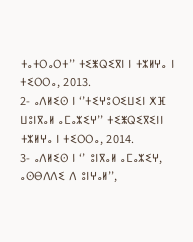ⵜⴰⵜⵔⴰⵔⵜ’’ ⵜⵉⵥⵕⵉⴳⵏ ⵏ ⵜⵣⵍⵖⴰ ⵏ ⵜⵉⵔⵔⴰ, 2013.
2- ⴰⴷⵍⵉⵙ ⵏ ‘’ⵜⵉⵖⵓⵔⵉⵡⵉⵏ ⵅⴼ ⵡⵓⵏⴳⴰⵍ ⴰⵎⴰⵣⵉⵖ’’ ⵜⵉⵥⵕⵉⴳⵉⵏⵏ ⵜⵣⵍⵖⴰ ⵏ ⵜⵉⵔⵔⴰ, 2014.
3- ⴰⴷⵍⵉⵙ ⵏ ‘’ ⵓⵏⴳⴰⵍ ⴰⵎⴰⵣⵉⵖ, ⴰⵙⴱⴷⴷⵉ ⴷ ⵓⵏⵖⴰⵍ’’,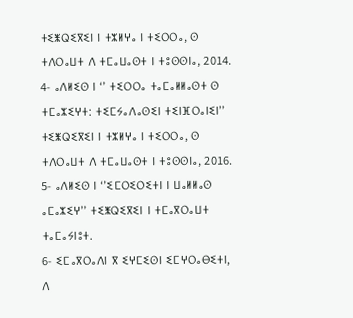ⵜⵉⵥⵕⵉⴳⵉⵏ ⵏ ⵜⵣⵍⵖⴰ ⵏ ⵜⵉⵔⵔⴰ, ⵙ ⵜⴷⵔⴰⵡⵜ ⴷ ⵜⵎⴰⵡⴰⵙⵜ ⵏ ⵜⵓⵙⵙⵏⴰ, 2014.
4- ⴰⴷⵍⵉⵙ ⵏ ‘’ ⵜⵉⵔⵔⴰ ⵜⴰⵎⴰⵍⵍⴰⵙⵜ ⵙ ⵜⵎⴰⵣⵉⵖⵜ: ⵜⵉⵎⵢⴰⴷⴰⵙⵉⵏ ⵜⵉⵏⴼⵔⴰⵏⵉⵏ’’ ⵜⵉⵥⵕⵉⴳⵉⵏ ⵏ ⵜⵣⵍⵖⴰ ⵏ ⵜⵉⵔⵔⴰ, ⵙ ⵜⴷⵔⴰⵡⵜ ⴷ ⵜⵎⴰⵡⴰⵙⵜ ⵏ ⵜⵓⵙⵙⵏⴰ, 2016.
5- ⴰⴷⵍⵉⵙ ⵏ ‘’ⵉⵎⵔⵉⵔⵉⵜⵏ ⵏ ⵡⴰⵍⵍⴰⵙ ⴰⵎⴰⵣⵉⵖ’’ ⵜⵉⵥⵕⵉⴳⵉⵏ ⵏ ⵜⵎⴰⴳⵔⴰⵡⵜ ⵜⴰⵎⴰⵢⵏⵓⵜ.
6- ⵉⵎⴰⴳⵔⴰⴷⵏ ⴳ ⵉⵖⵎⵉⵙⵏ ⵉⵎⵖⵔⴰⴱⵉⵜⵏ, ⴷ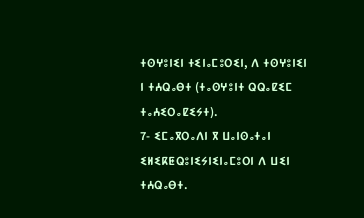ⵜⵙⵖⵓⵏⵉⵏ ⵜⵉⵏⴰⵎⵓⵔⵉⵏ, ⴷ ⵜⵙⵖⵓⵏⵉⵏ ⵏ ⵜⵄⵕⴰⴱⵜ (ⵜⴰⵙⵖⵓⵏⵜ ⵕⵕⴰⵇⵉⵎ ⵜⴰⵄⵉⵔⴰⵇⵉⵢⵜ).
7- ⵉⵎⴰⴳⵔⴰⴷⵏ ⴳ ⵡⴰⵏⵙⴰⵜⴰⵏ ⵉⵍⵉⴽⵟⵕⵓⵏⵉⵢⵏⵉⵏⴰⵎⵓⵔⵏ ⴷ ⵡⵉⵏ ⵜⵄⵕⴰⴱⵜ.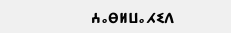ⵄⴰⴱⵍⵡⴰⵃⵉⴷ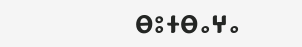ⴱⵓⵜⴱⴰⵖⴰ